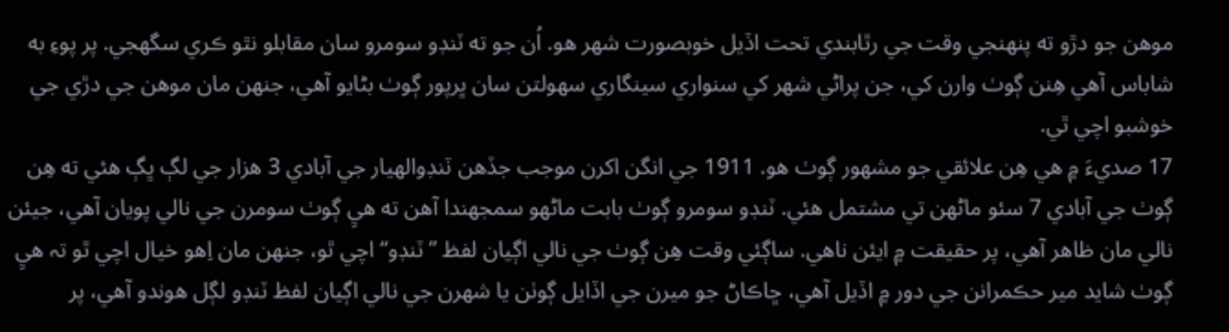موهن جو دڙو ته پنهنجي وقت جي رٿابندي تحت اڏيل خوبصورت شهر هو. اُن جو ته ٽنڊو سومرو سان مقابلو نٿو ڪري سگهجي. پر پوءِ به شاباس آهي هِنن ڳوٺ وارن کي، جن پراڻي شهر کي سنواري سينگاري سهولتن سان ڀرپور ڳوٺ بڻايو آهي، جنهن مان موهن جي دڙي جي خوشبو اچي ٿي.
17 صديءَ ۾ هي هِن علائقي جو مشهور ڳوٺ هو. 1911 جي انگن اکرن موجب جڏهن ٽنڊوالهيار جي آبادي 3 هزار جي لڳ ڀڳ هئي ته هِن ڳوٺ جي آبادي 7 سئو ماڻهن تي مشتمل هئي. ٽنڊو سومرو ڳوٺ بابت ماڻهو سمجهندا آهن ته هيِ ڳوٺ سومرن جي نالي پويان آهي، جيئن نالي مان ظاهر آهي، پر حقيقت ۾ ايئن ناهي. ساڳئي وقت ھِن ڳوٺ جي نالي اڳيان لفظ ”ٽنڊو“ اچي ٿو، جنھن مان اِھو خيال اچي ٿو تہ ھيِ ڳوٺ شايد مير حڪمرانن جي دور ۾ اڏيل آھي، ڇاڪاڻ جو ميرن جي اڏايل ڳوٺن يا شھرن جي نالي اڳيان لفظ ٽنڊو لڳل ھوندو آھي، پر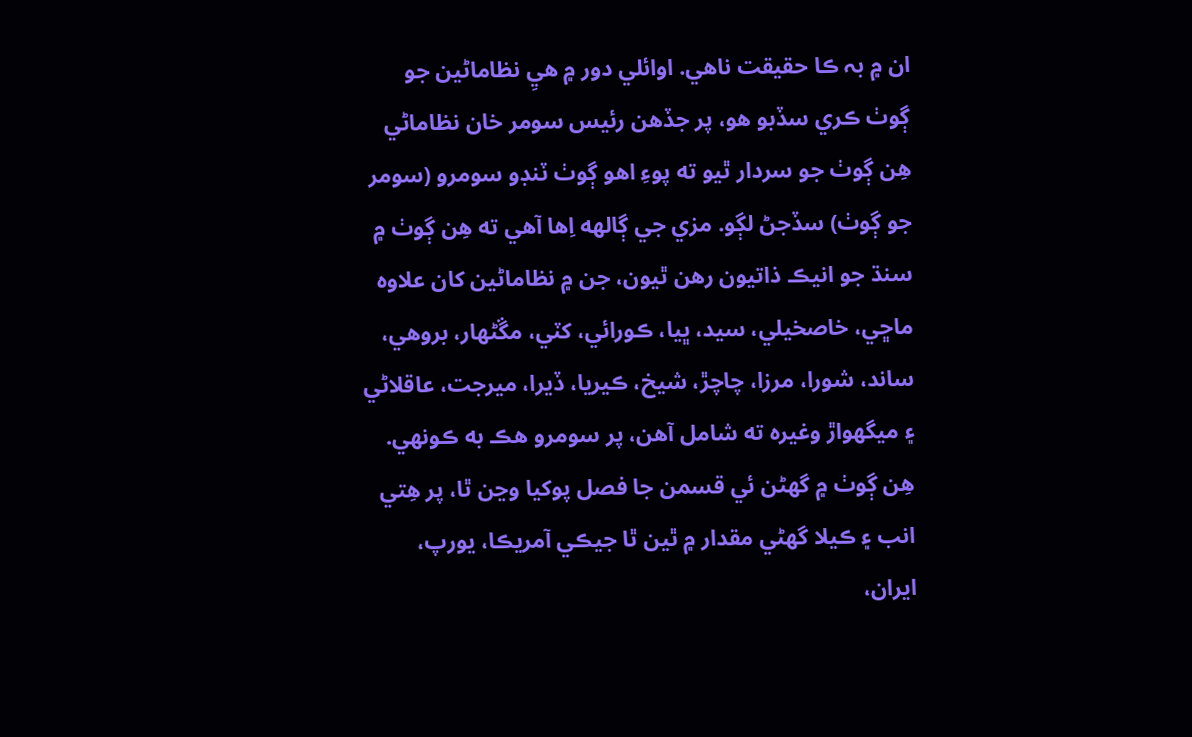ان ۾ بہ ڪا حقيقت ناھي. اوائلي دور ۾ هيِ نظاماڻين جو ڳوٺ ڪري سڏبو هو، پر جڏهن رئيس سومر خان نظاماڻي هِن ڳوٺ جو سردار ٿيو ته پوءِ اهو ڳوٺ ٽنڊو سومرو (سومر جو ڳوٺ) سڏجڻ لڳو. مزي جي ڳالهه اِها آهي ته هِن ڳوٺ ۾ سنڌ جو انيڪ ذاتيون رهن ٿيون، جن ۾ نظاماڻين کان علاوه ماڇي، خاصخيلي، سيد، ڀيا، ڪورائي، کٽي، مڱڻهار، بروهي، ساند، شورا، مرزا، چاچڙ، شيخ، ڪيريا، ڏيرا، ميرجت، عاقلاڻي ۽ ميگهواڙ وغيره ته شامل آهن، پر سومرو هڪ به ڪونهي.
هِن ڳوٺ ۾ گهڻن ئي قسمن جا فصل پوکيا وڃن ٿا، پر هِتي انب ۽ ڪيلا گهڻي مقدار ۾ ٿين ٿا جيڪي آمريڪا، يورپ، ايران،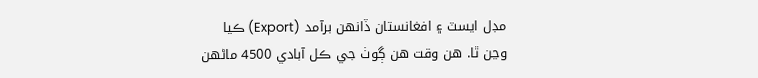مڊل ايسٽ ۽ افغانستان ڏانهن برآمد (Export) ڪيا وڃن ٿا. هن وقت هن ڳوٺ جي ڪل آبادي 4500 ماڻهن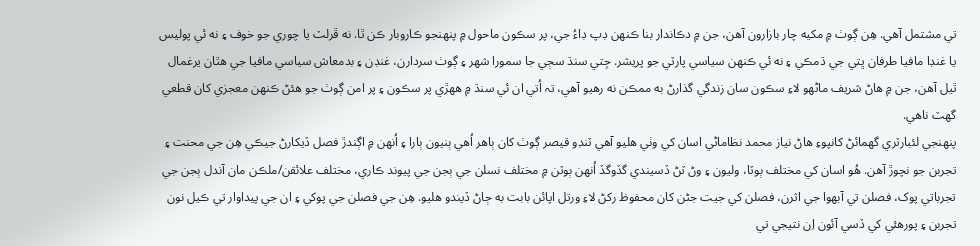تي مشتمل آهي. هِن ڳوٺ ۾ مکيه چار بازارون آهن، جن ۾ دڪاندار بنا ڪنهن ڊپ ڊاءُ جي، پر سڪون ماحول ۾ پنهنجو ڪاروبار ڪن ٿا. نه ڦرلٽ يا چوري جو خوف ۽ نه ئي پوليس يا غنڊا مافيا طرفان ڀتي جي ڌمڪي ۽ نه ئي ڪنهن سياسي پارٽي جو پريشر. جِتي سنڌ سڄي جا سمورا شهر ۽ ڳوٺ سردارن، غنڊن ۽ بدمعاش سياسي مافيا جي هٿان يرغمال ٿيل آهن، جن ۾ هاڻ شريف ماڻهو لاءِ سڪون سان زندگي گذارڻ به ممڪن نه رهيو آهي، تہ اُتي ان ئي سنڌ ۾ ھھڙي پر سڪون ۽ پر امن ڳوٺ جو هئڻ ڪنهن معجزي کان قطعي گهٽ ناهي.
پنھنجي لئبارٽري گھمائڻ کانپوءِ هاڻ نياز محمد نظاماڻي اسان کي وٺي هليو آهي ٽنڊو قيصر ڳوٺ کان ٻاهر اُهي ٻنيون ٻارا ۽ اُنھن ۾ اڳندڙ فصل ڏيکارڻ جيڪي هِن جي محنت ۽ تجربن جو نچوڙ آهن. هُو اسان کي مختلف ٻوٽا، وليون ۽ وڻ ٽڻ ڏسيندي گڏوگڏ اُنهن ٻوٽن ۾ مختلف نسلن جي ٻجن جي پيوند ڪاري، مختلف علائقن/ملڪن مان آندل ٻجن جي تجرباتي پوک، فصلن تي آبهوا جي اثرن، فصلن کي جيت جڻن کان محفوظ رکڻ لاءِ ورتل اپائن بابت به ڄاڻ ڏيندو هليو. هِن جي فصلن جي پوکي ۽ ان جي پيداوار تي ڪيل نون تجربن ۽ پورهئي کي ڏسي آئون اِن نتيجي تي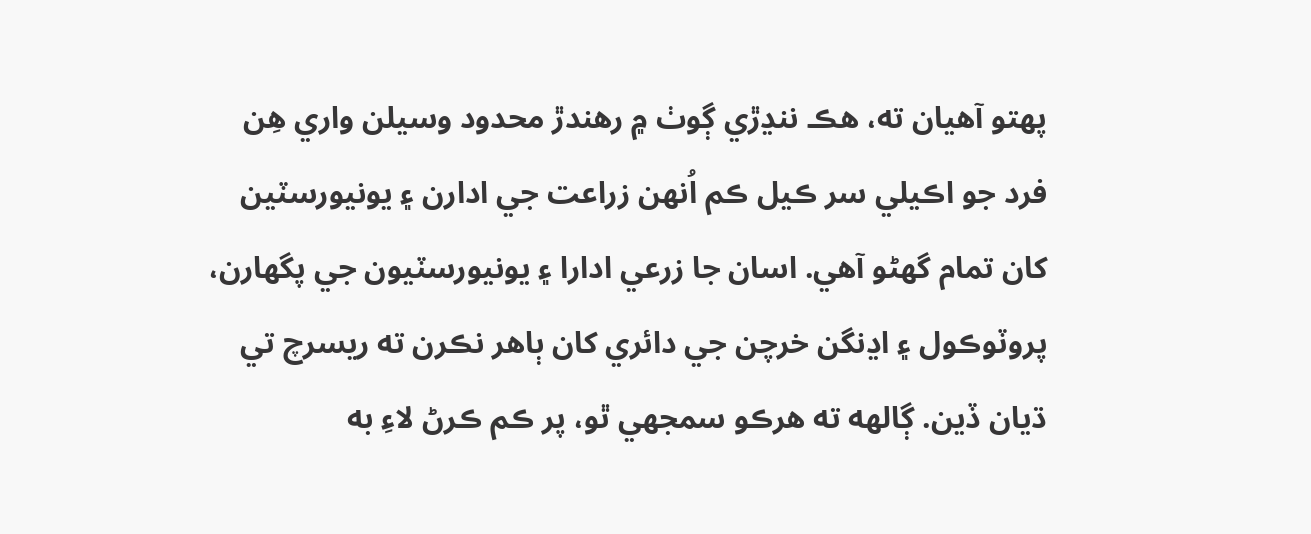پهتو آهيان ته، هڪ ننڍڙي ڳوٺ ۾ رهندڙ محدود وسيلن واري هِن فرد جو اڪيلي سر ڪيل ڪم اُنهن زراعت جي ادارن ۽ يونيورسٽين کان تمام گهڻو آهي. اسان جا زرعي ادارا ۽ يونيورسٽيون جي پگهارن، پروٽوڪول ۽ اڍنگن خرچن جي دائري کان ٻاهر نڪرن ته ريسرچ تي ڌيان ڏين. ڳالهه ته هرڪو سمجهي ٿو، پر ڪم ڪرڻ لاءِ به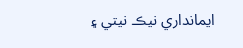ايمانداري نيڪ نيتي ۽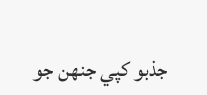جذبو کپي جنهن جو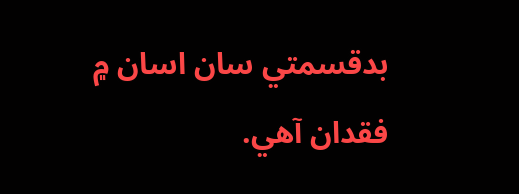بدقسمتي سان اسان ۾ فقدان آهي.